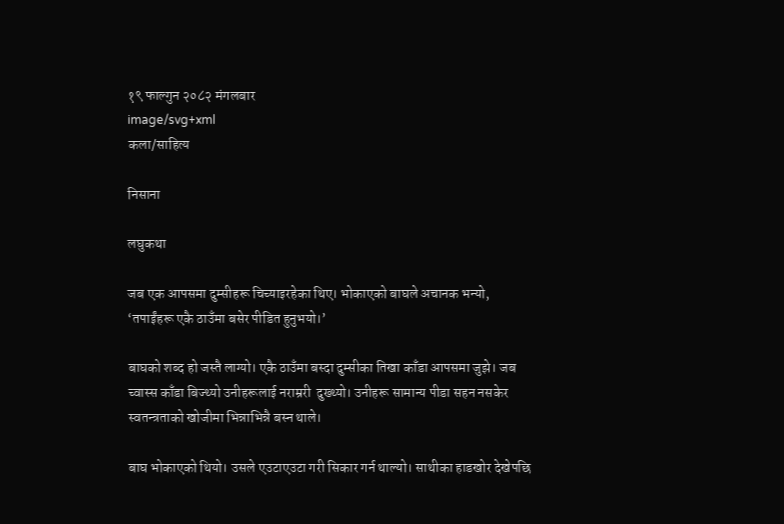१९ फाल्गुन २०८२ मंगलबार
image/svg+xml
कला/साहित्य

निसाना

लघुकथा

जब एक आपसमा दुम्सीहरू चिच्याइरहेका थिए। भोकाएको बाघले अचानक भन्यो, ‘तपाईंहरू एकै ठाउँमा बसेर पीडित हुनुभयो।’

बाघको शब्द हो जस्तै लाग्यो। एकै ठाउँमा बस्दा दुम्सीका तिखा काँडा आपसमा जुझे। जब च्वास्स काँडा बिज्थ्यो उनीहरूलाई नराम्ररी  दुख्थ्यो। उनीहरू सामान्य पीडा सहन नसकेर स्वतन्त्रताको खोजीमा भिन्नाभिन्नै बस्न थाले।

बाघ भोकाएको थियो। उसले एउटाएउटा गरी सिकार गर्न थाल्यो। साथीका हाडखोर देखेपछि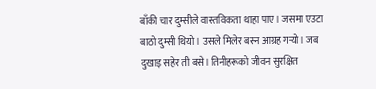बाँकी चार दुम्सीले वास्तविकता थाहा पाए। जसमा एउटा बाठो दुम्सी थियो। उसले मिलेर बस्न आग्रह गर्‍यो। जब दुखाइ सहेर ती बसे। तिनीहरूको जीवन सुरक्षित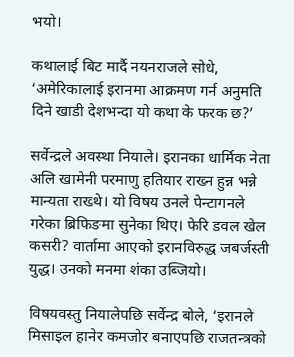भयो।

कथालाई बिट मार्दै नयनराजले सोधे, ‘अमेरिकालाई इरानमा आक्रमण गर्न अनुमति दिने खाडी देशभन्दा यो कथा के फरक छ?’

सर्वेन्द्रले अवस्था नियाले। इरानका धार्मिक नेता अलि खामेनी परमाणु हतियार राख्न हुन्न भन्ने मान्यता राख्थे। यो विषय उनले पेन्टागनले गरेका ब्रिफिङमा सुनेका थिए। फेरि डवल खेल कसरी? वार्तामा आएको इरानविरुद्ध जबर्जस्ती युद्ध। उनको मनमा शंका उब्जियो।

विषयवस्तु नियालेपछि सर्वेन्द्र बोले, ‘इरानले मिसाइल हानेर कमजोर बनाएपछि राजतन्त्रको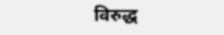विरुद्ध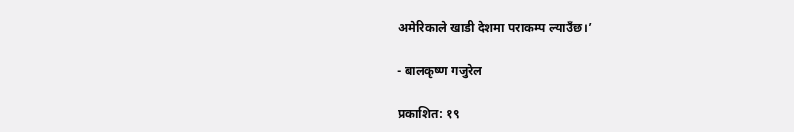अमेरिकाले खाडी देशमा पराकम्प ल्याउँछ।’

- बालकृष्ण गजुरेल

प्रकाशित: १९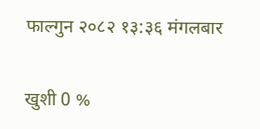फाल्गुन २०८२ १३:३६ मंगलबार

खुशी 0 %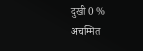दुखी 0 %
अचम्मित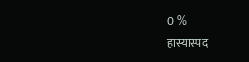0 %
हास्यास्पद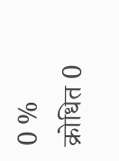0 %
क्रोधित 0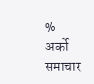%
अर्को समाचार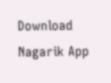Download Nagarik App